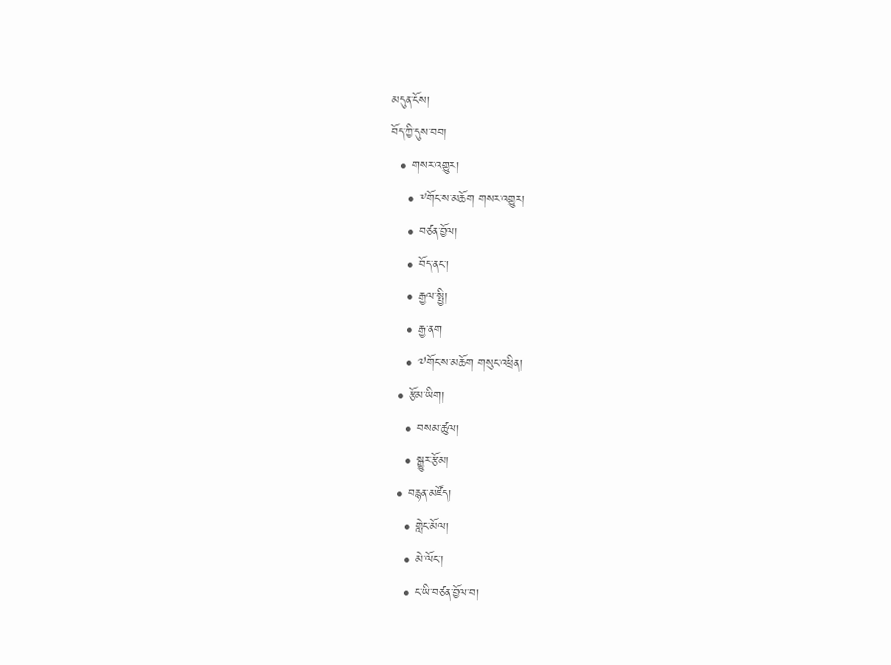མདུན་ངོས།
བོད་ཀྱི་དུས་བབ།
  • གསར་འགྱུར།
    • ༸གོང་ས་མཆོག གསར་འགྱུར།
    • བཙན་བྱོལ།
    • བོད་ནང་།
    • རྒྱལ་སྤྱི།
    • རྒྱ་ནག
    • ༧གོང་ས་མཆོག གསུང་འཕྲིན།
  • རྩོམ་ཡིག།
    • བསམ་ཚུལ།
    • སྒྱུར་རྩོམ།
  • བརྙན་མཛོད།
    • གླེང་མོལ།
    • མེ་ལོང་།
    • ང་ཡི་བཙན་བྱོལ་བ།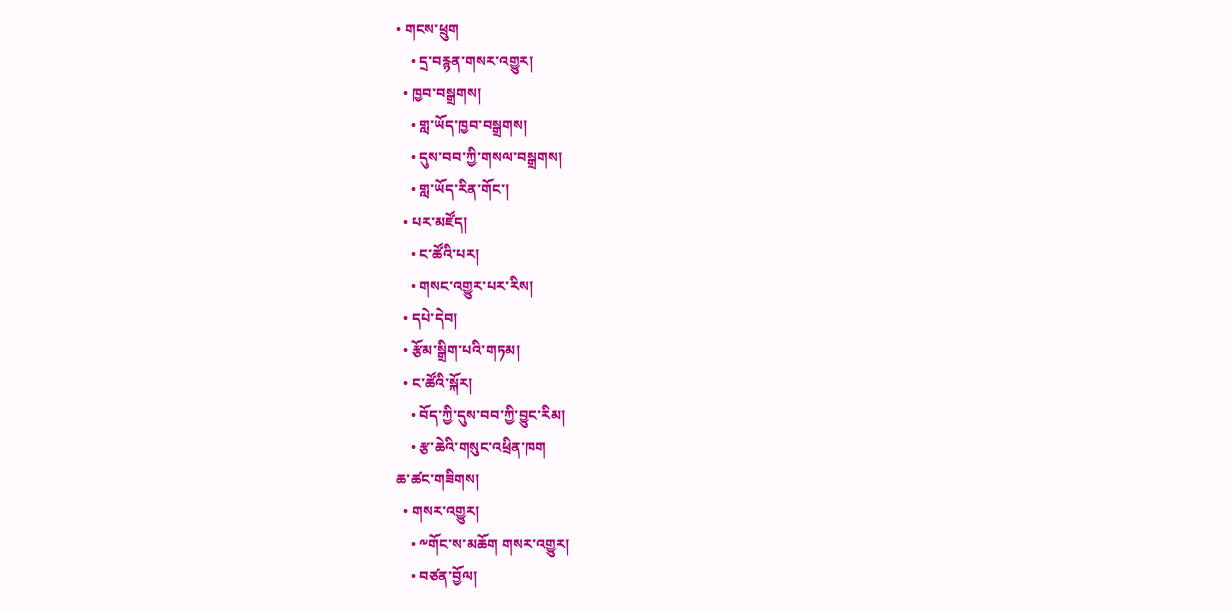• གངས་ཕྲུག
    • དྲ་བརྙན་གསར་འགྱུར།
  • ཁྱབ་བསྒྲགས།
    • གླ་ཡོད་ཁྱབ་བསྒྲགས།
    • དུས་བབ་ཀྱི་གསལ་བསྒྲགས།
    • གླ་ཡོད་རིན་གོང་།
  • པར་མཛོད།
    • ང་ཚོའི་པར།
    • གསང་འགྱུར་པར་རིས།
  • དཔེ་དེབ།
  • རྩོམ་སྒྲིག་པའི་གཏམ།
  • ང་ཚོའི་སྐོར།
    • བོད་ཀྱི་དུས་བབ་ཀྱི་བྱུང་རིམ།
    • རྩ་ཆེའི་གསུང་འཕྲིན་ཁག
ཆ་ཚང་གཟིགས།
  • གསར་འགྱུར།
    • ༸གོང་ས་མཆོག གསར་འགྱུར།
    • བཙན་བྱོལ།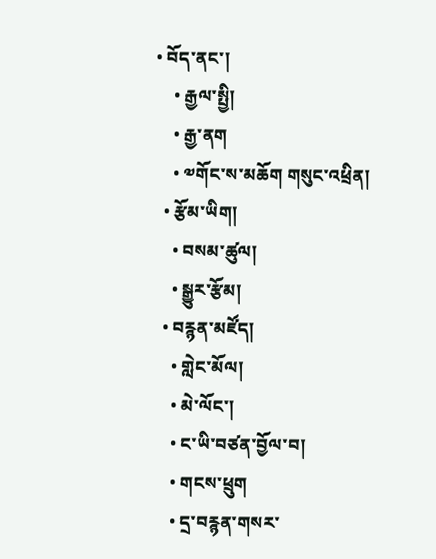• བོད་ནང་།
    • རྒྱལ་སྤྱི།
    • རྒྱ་ནག
    • ༧གོང་ས་མཆོག གསུང་འཕྲིན།
  • རྩོམ་ཡིག།
    • བསམ་ཚུལ།
    • སྒྱུར་རྩོམ།
  • བརྙན་མཛོད།
    • གླེང་མོལ།
    • མེ་ལོང་།
    • ང་ཡི་བཙན་བྱོལ་བ།
    • གངས་ཕྲུག
    • དྲ་བརྙན་གསར་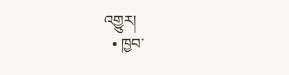འགྱུར།
  • ཁྱབ་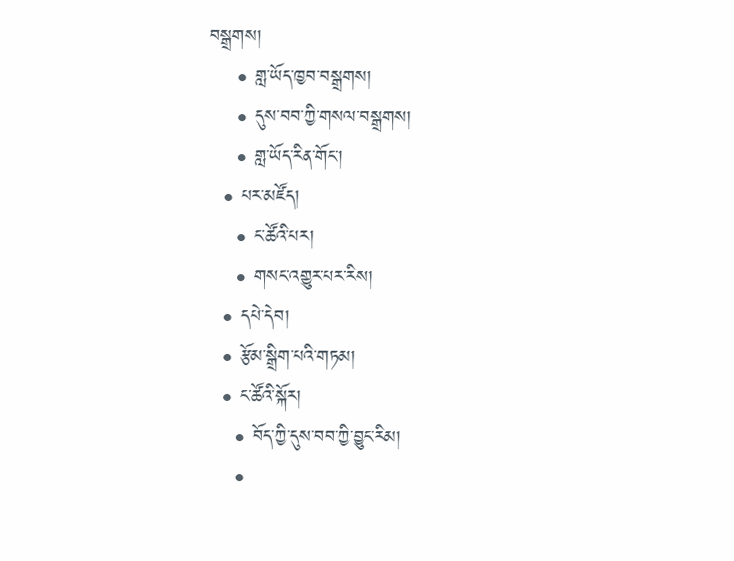བསྒྲགས།
    • གླ་ཡོད་ཁྱབ་བསྒྲགས།
    • དུས་བབ་ཀྱི་གསལ་བསྒྲགས།
    • གླ་ཡོད་རིན་གོང་།
  • པར་མཛོད།
    • ང་ཚོའི་པར།
    • གསང་འགྱུར་པར་རིས།
  • དཔེ་དེབ།
  • རྩོམ་སྒྲིག་པའི་གཏམ།
  • ང་ཚོའི་སྐོར།
    • བོད་ཀྱི་དུས་བབ་ཀྱི་བྱུང་རིམ།
    •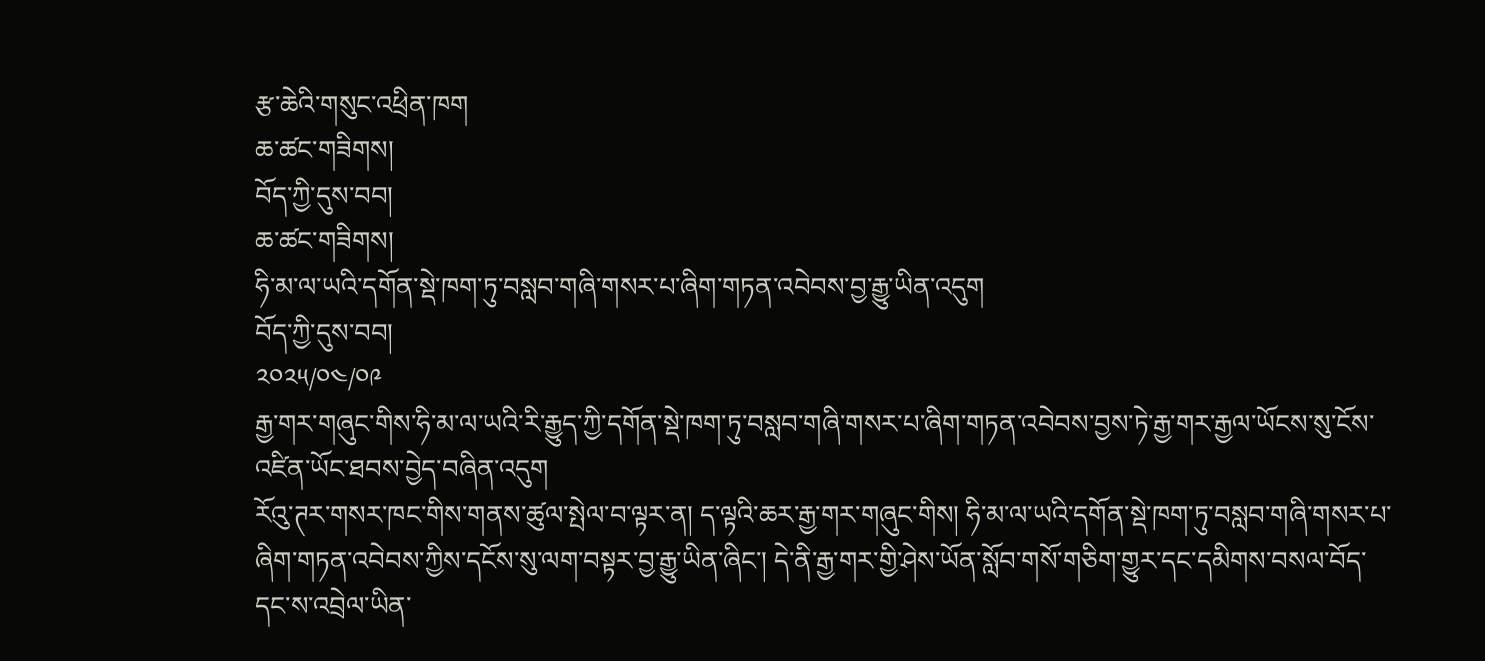རྩ་ཆེའི་གསུང་འཕྲིན་ཁག
ཆ་ཚང་གཟིགས།
བོད་ཀྱི་དུས་བབ།
ཆ་ཚང་གཟིགས།
ཧི་མ་ལ་ཡའི་དགོན་སྡེ་ཁག་ཏུ་བསླབ་གཞི་གསར་པ་ཞིག་གཏན་འབེབས་བྱ་རྒྱུ་ཡིན་འདུག
བོད་ཀྱི་དུས་བབ།
༢༠༢༥/༠༤/༠༩
རྒྱ་གར་གཞུང་གིས་ཧི་མ་ལ་ཡའི་རི་རྒྱུད་ཀྱི་དགོན་སྡེ་ཁག་ཏུ་བསླབ་གཞི་གསར་པ་ཞིག་གཏན་འབེབས་བྱས་ཏེ་རྒྱ་གར་རྒྱལ་ཡོངས་སུ་ངོས་འཛིན་ཡོང་ཐབས་བྱེད་བཞིན་འདུག
རོའུ་ཊར་གསར་ཁང་གིས་གནས་ཚུལ་སྤེལ་བ་ལྟར་ན། ད་ལྟའི་ཆར་རྒྱ་གར་གཞུང་གིས། ཧི་མ་ལ་ཡའི་དགོན་སྡེ་ཁག་ཏུ་བསླབ་གཞི་གསར་པ་ཞིག་གཏན་འབེབས་ཀྱིས་དངོས་སུ་ལག་བསྟར་བྱ་རྒྱུ་ཡིན་ཞིང་། དེ་ནི་རྒྱ་གར་གྱི་ཤེས་ཡོན་སློབ་གསོ་གཅིག་གྱུར་དང་དམིགས་བསལ་བོད་དང་ས་འབྲེལ་ཡིན་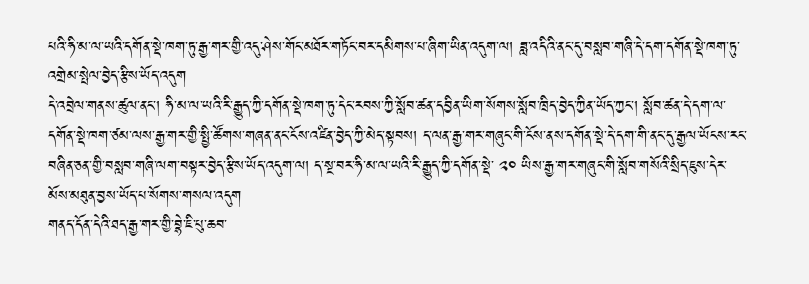པའི་ཧི་མ་ལ་ཡའི་དགོན་སྡེ་ཁག་ཏུ་རྒྱ་གར་གྱི་འདུ་ཤེས་གོང་མཐོར་གཏོང་བར་དམིགས་པ་ཞིག་ཡིན་འདུག་ལ། ཟླ་འདིའི་ནང་དུ་བསླབ་གཞི་དེ་དག་དགོན་སྡེ་ཁག་ཏུ་འགྲེམ་སྤེལ་བྱེད་རྩིས་ཡོད་འདུག
དེ་འབྲེལ་གནས་ཚུལ་ནང་། ཧི་མ་ལ་ཡའི་རི་རྒྱུད་ཀྱི་དགོན་སྡེ་ཁག་ཏུ་དེང་རབས་ཀྱི་སློབ་ཚན་དབྱིན་ཡིག་སོགས་སློབ་ཁྲིད་བྱེད་ཀྱིན་ཡོད་ཀྱང་། སློབ་ཚན་དེ་དག་ལ་དགོན་སྡེ་ཁག་ཙམ་ལས་རྒྱ་གར་གྱི་སྤྱི་ཚོགས་གཞན་ནང་ངོས་འཛིན་བྱེད་ཀྱི་མེད་སྟབས། ད་ལན་རྒྱ་གར་གཞུང་གི་ངོས་ནས་དགོན་སྡེ་དེ་དག་གི་ནང་དུ་རྒྱལ་ཡོངས་རང་བཞིན་ཅན་གྱི་བསླབ་གཞི་ལག་བསྟར་བྱེད་རྩིས་ཡོད་འདུག་ལ། ད་སྔ་བར་ཧི་མ་ལ་ཡའི་རི་རྒྱུད་ཀྱི་དགོན་སྡེ་ ༢༠ ཡིས་རྒྱ་གར་གཞུང་གི་སློབ་གསོའི་སྲིད་ཇུས་དེར་མོས་མཐུན་བྱས་ཡོད་པ་སོགས་གསལ་འདུག
གནད་དོན་དེའི་ཐད་རྒྱ་གར་གྱི་བྷེ་ཇི་པུ་ཆབ་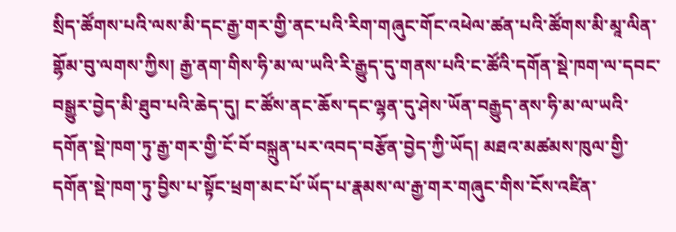སྲིད་ཚོགས་པའི་ལས་མི་དང་རྒྱ་གར་གྱི་ནང་པའི་རིག་གཞུང་གོང་འཕེལ་ཚན་པའི་ཚོགས་མི་མཱ་ལིན་གྷོམ་བུ་ལགས་ཀྱིས། རྒྱ་ནག་གིས་ཧི་མ་ལ་ཡའི་རི་རྒྱུད་དུ་གནས་པའི་ང་ཚོའི་དགོན་སྡེ་ཁག་ལ་དབང་བསྒྱུར་བྱེད་མི་ཐུབ་པའི་ཆེད་དུ། ང་ཚོས་ནང་ཆོས་དང་ལྷན་དུ་ཤེས་ཡོན་བརྒྱུད་ནས་ཧི་མ་ལ་ཡའི་དགོན་སྡེ་ཁག་ཏུ་རྒྱ་གར་གྱི་ངོ་བོ་བསྐྲུན་པར་འབད་བརྩོན་བྱེད་ཀྱི་ཡོད། མཐའ་མཚམས་ཁུལ་གྱི་དགོན་སྡེ་ཁག་ཏུ་བྱིས་པ་སྟོང་ཕྲག་མང་པོ་ཡོད་པ་རྣམས་ལ་རྒྱ་གར་གཞུང་གིས་ངོས་འཛིན་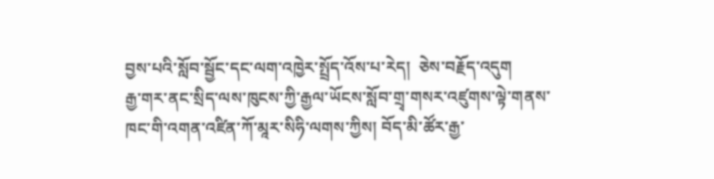བྱས་པའི་སློབ་སྦྱོང་དང་ལག་འཁྱེར་སྤྲོད་འོས་པ་རེད།  ཅེས་བརྗོད་འདུག
རྒྱ་གར་ནང་སྲིད་ལས་ཁུངས་ཀྱི་རྒྱལ་ཡོངས་སློབ་གྲྭ་གསར་འཛུགས་ལྟེ་གནས་ཁང་གི་འགན་འཛིན་ཀོ་མཱར་སིཧི་ལགས་ཀྱིས། བོད་མི་ཚོར་རྒྱ་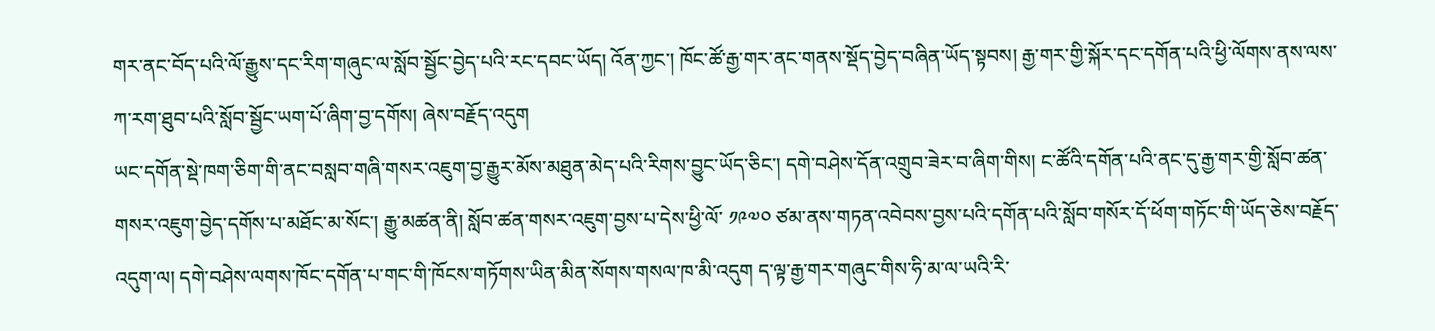གར་ནང་བོད་པའི་ལོ་རྒྱུས་དང་རིག་གཞུང་ལ་སློབ་སྦྱོང་བྱེད་པའི་རང་དབང་ཡོད། འོན་ཀྱང་། ཁོང་ཚོ་རྒྱ་གར་ནང་གནས་སྡོད་བྱེད་བཞིན་ཡོད་སྟབས། རྒྱ་གར་གྱི་སྐོར་དང་དགོན་པའི་ཕྱི་ལོགས་ནས་ལས་ཀ་རག་ཐུབ་པའི་སློབ་སྦྱོང་ཡག་པོ་ཞིག་བྱ་དགོས། ཞེས་བརྗོད་འདུག
ཡང་དགོན་སྡེ་ཁག་ཅིག་གི་ནང་བསླབ་གཞི་གསར་འཇུག་བྱ་རྒྱུར་མོས་མཐུན་མེད་པའི་རིགས་བྱུང་ཡོད་ཅིང་། དགེ་བཤེས་དོན་འགྲུབ་ཟེར་བ་ཞིག་གིས། ང་ཚོའི་དགོན་པའི་ནང་དུ་རྒྱ་གར་གྱི་སློབ་ཚན་གསར་འཇུག་བྱེད་དགོས་པ་མཐོང་མ་སོང་། རྒྱུ་མཚན་ནི། སློབ་ཚན་གསར་འཇུག་བྱས་པ་དེས་ཕྱི་ལོ་ ༡༩༧༠ ཙམ་ནས་གཏན་འབེབས་བྱས་པའི་དགོན་པའི་སློབ་གསོར་དོ་ཕོག་གཏོང་གི་ཡོད་ཅེས་བརྗོད་འདུག་ལ། དགེ་བཤེས་ལགས་ཁོང་དགོན་པ་གང་གི་ཁོངས་གཏོགས་ཡིན་མིན་སོགས་གསལ་ཁ་མི་འདུག ད་ལྟ་རྒྱ་གར་གཞུང་གིས་ཧི་མ་ལ་ཡའི་རི་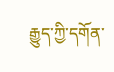རྒྱུད་ཀྱི་དགོན་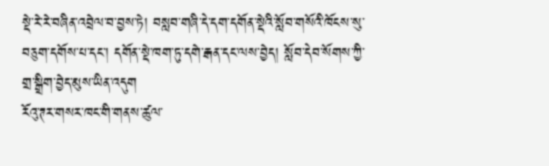སྡེ་རེ་རེ་བཞིན་འབྲེལ་བ་བྱས་ཏེ། བསླབ་གཞི་དེ་དག་དགོན་སྡེའི་སློབ་གསོའི་ཁོངས་སུ་བཅུག་དགོས་པ་དང་། དགོན་སྡེ་ཁག་ཏུ་དགེ་རྒན་དང་ལས་བྱེད། སློབ་དེབ་སོགས་ཀྱི་གྲ་སྒྲིག་བྱེད་མུས་ཡིན་འདུག
རོའུ་ཊར་གསར་ཁང་གི་གནས་ཚུལ་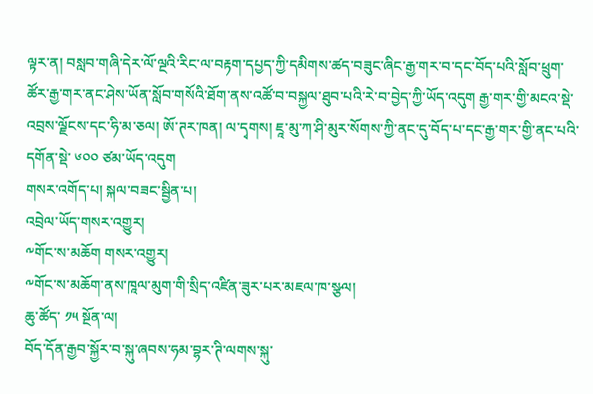ལྟར་ན། བསླབ་གཞི་དེར་ལོ་ལྔའི་རིང་ལ་བརྟག་དཔྱད་ཀྱི་དམིགས་ཚད་བཟུང་ཞིང་རྒྱ་གར་བ་དང་བོད་པའི་སློབ་ཕྲུག་ཚོར་རྒྱ་གར་ནང་ཤེས་ཡོན་སློབ་གསོའི་ཐོག་ནས་འཚོ་བ་བསྐྱལ་ཐུབ་པའི་རེ་བ་བྱེད་ཀྱི་ཡོད་འདུག རྒྱ་གར་གྱི་མངའ་སྡེ་འབྲས་ལྗོངས་དང་ཧི་མ་ཅལ། ཨོ་ཊར་ཁན། ལ་དྭགས། ཇཱ་མུ་ཀ་ཤི་མུར་སོགས་ཀྱི་ནང་དུ་བོད་པ་དང་རྒྱ་གར་གྱི་ནང་པའི་དགོན་སྡེ་ ༦༠༠ ཙམ་ཡོད་འདུག
གསར་འགོད་པ། སྐལ་བཟང་སྦྱིན་པ།
འབྲེལ་ཡོད་གསར་འགྱུར།
༸གོང་ས་མཆོག གསར་འགྱུར།
༸གོང་ས་མཆོག་ནས་ཁཱལ་མུག་གི་སྲིད་འཛིན་ཟུར་པར་མཇལ་ཁ་སྩལ།
ཆུ་ཚོད་ ༡༥ སྔོན་ལ།
བོད་དོན་རྒྱབ་སྐྱོར་བ་སྐུ་ཞབས་ཧམ་བྷར་ཊི་ལགས་སྐུ་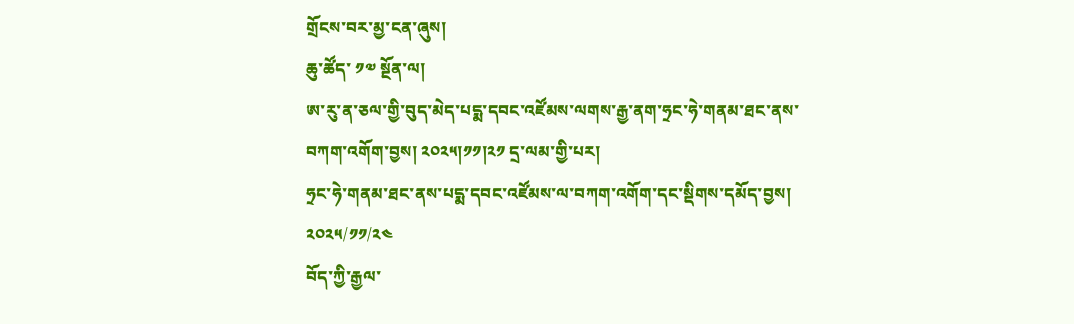གྲོངས་བར་མྱ་ངན་ཞུས།
ཆུ་ཚོད་ ༡༧ སྔོན་ལ།
ཨ་རུ་ན་ཅལ་གྱི་བུད་མེད་པདྨ་དབང་འཛོམས་ལགས་རྒྱ་ནག་ཧྲང་ཧེ་གནམ་ཐང་ནས་བཀག་འགོག་བྱས། ༢༠༢༥།༡༡།༢༡ དྲ་ལམ་གྱི་པར།
ཧྲང་ཧེ་གནམ་ཐང་ནས་པདྨ་དབང་འཛོམས་ལ་བཀག་འགོག་དང་སྡིགས་དམོད་བྱས།
༢༠༢༥/༡༡/༢༤
བོད་ཀྱི་རྒྱལ་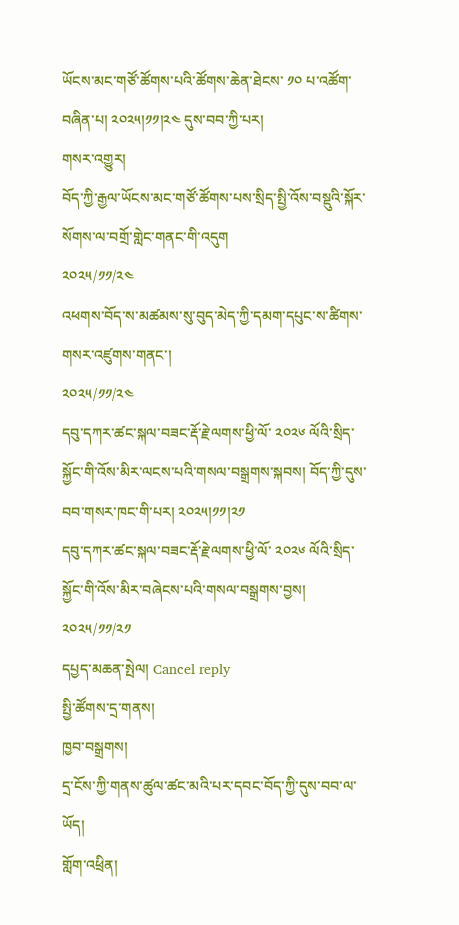ཡོངས་མང་གཙོ་ཚོགས་པའི་ཚོགས་ཆེན་ཐེངས་ ༡༠ པ་འཚོག་བཞིན་པ། ༢༠༢༥།༡༡།༢༤ དུས་བབ་ཀྱི་པར།
གསར་འགྱུར།
བོད་ཀྱི་རྒྱལ་ཡོངས་མང་གཙོ་ཚོགས་པས་སྲིད་སྤྱི་འོས་བསྡུའི་སྐོར་སོགས་ལ་བགྲོ་གླེང་གནང་གི་འདུག
༢༠༢༥/༡༡/༢༤
འཕགས་བོད་ས་མཚམས་སུ་བུད་མེད་ཀྱི་དམག་དཔུང་ས་ཚིགས་གསར་འཛུགས་གནང་།
༢༠༢༥/༡༡/༢༤
དབུ་དཀར་ཚང་སྐལ་བཟང་རྡོ་རྗེ་ལགས་ཕྱི་ལོ་ ༢༠༢༦ ལོའི་སྲིད་སྐྱོང་གི་འོས་མིར་ལངས་པའི་གསལ་བསྒྲགས་སྐབས། བོད་ཀྱི་དུས་བབ་གསར་ཁང་གི་པར། ༢༠༢༥།༡༡།༢༡
དབུ་དཀར་ཚང་སྐལ་བཟང་རྡོ་རྗེ་ལགས་ཕྱི་ལོ་ ༢༠༢༦ ལོའི་སྲིད་སྐྱོང་གི་འོས་མིར་བཞེངས་པའི་གསལ་བསྒྲགས་བྱས།
༢༠༢༥/༡༡/༢༡
དཔྱད་མཆན་སྤེལ། Cancel reply
སྤྱི་ཚོགས་དྲ་གནས།
ཁྱབ་བསྒྲགས།
དྲ་ངོས་ཀྱི་གནས་ཚུལ་ཚང་མའི་པར་དབང་བོད་ཀྱི་དུས་བབ་ལ་ཡོད།
གློག་འཕྲིན།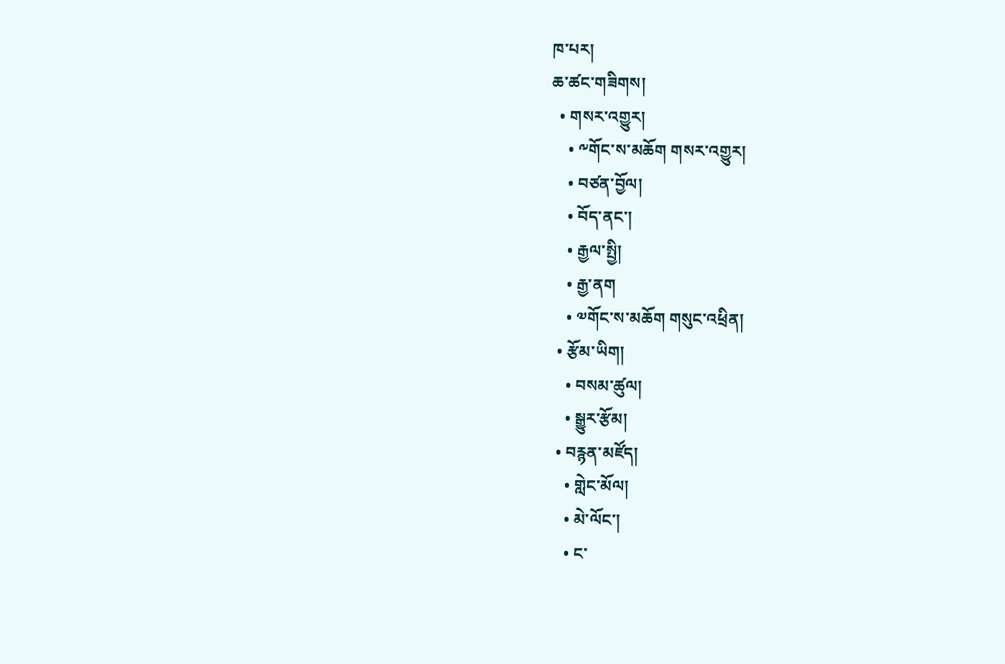ཁ་པར།
ཆ་ཚང་གཟིགས།
  • གསར་འགྱུར།
    • ༸གོང་ས་མཆོག གསར་འགྱུར།
    • བཙན་བྱོལ།
    • བོད་ནང་།
    • རྒྱལ་སྤྱི།
    • རྒྱ་ནག
    • ༧གོང་ས་མཆོག གསུང་འཕྲིན།
  • རྩོམ་ཡིག།
    • བསམ་ཚུལ།
    • སྒྱུར་རྩོམ།
  • བརྙན་མཛོད།
    • གླེང་མོལ།
    • མེ་ལོང་།
    • ང་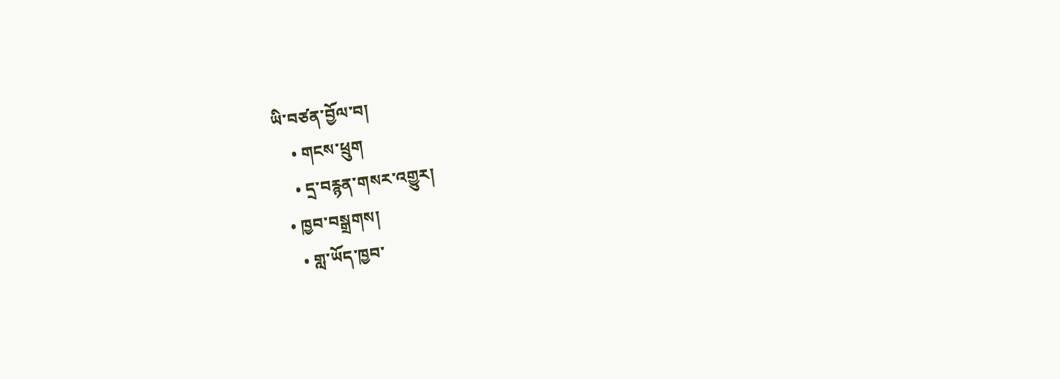ཡི་བཙན་བྱོལ་བ།
    • གངས་ཕྲུག
    • དྲ་བརྙན་གསར་འགྱུར།
  • ཁྱབ་བསྒྲགས།
    • གླ་ཡོད་ཁྱབ་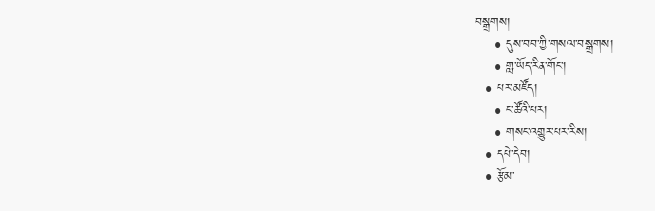བསྒྲགས།
    • དུས་བབ་ཀྱི་གསལ་བསྒྲགས།
    • གླ་ཡོད་རིན་གོང་།
  • པར་མཛོད།
    • ང་ཚོའི་པར།
    • གསང་འགྱུར་པར་རིས།
  • དཔེ་དེབ།
  • རྩོམ་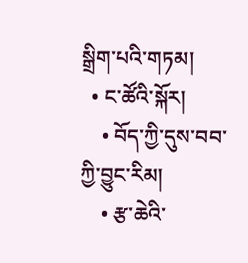སྒྲིག་པའི་གཏམ།
  • ང་ཚོའི་སྐོར།
    • བོད་ཀྱི་དུས་བབ་ཀྱི་བྱུང་རིམ།
    • རྩ་ཆེའི་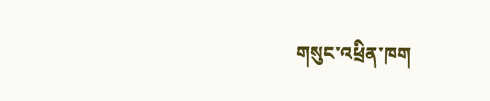གསུང་འཕྲིན་ཁག